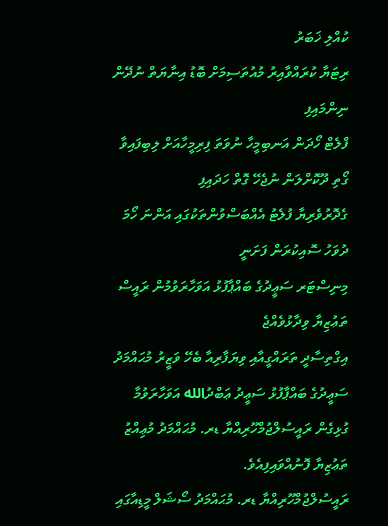ކުއްލި ޚަބަރު
ރިޓަޔާ ކުރައްވާއިރު މުއުތަސިމަށް ބޮޑު އިނާޔަތް ނުދޭން ނިންމައިފި
ފްލެޓް ހޯދަން އަނބިމީހާ ނުވަތަ ފިރިމީހާއަށް ލިބިފައިވާ ގޯތި ދޫކޮށްލަން ނުޖެހޭ ގޮތް ހަދައިފި
ގެދޮރުވެރިޔާ ފުލެޓު އެއްބަސްވުންތަކުގައި އަންނަ ހޯމަ ދުވަހު ސޮއިކުރަން ފަށަނީ
މިނިސްޓަރ ސަޢީދުގެ ބައްޕާފުޅު އަވަހާރަވުމުން ރައީސް ތަޢުޒިޔާ ވިދާޅުވެއްޖެ
އިގްތިސާދީ ތަރައްގީއާއި ވިޔަފާރިއާ ބެހޭ ވަޒީރު މުޙައްމަދު ސަޢީދުގެ ބައްޕާފުޅު ސަޢީދު ޢަބްދުالله އަވަހާރަވުމާ ގުޅިގެން ރައީސުލްޖުމްހޫރިއްޔާ ޑރ. މުޙައްމަދު މުޢިއްޒު ތަޢުޒިޔާ ފޮނުއްވައިފިއެވެ.
ރައީސުލްޖުމްހޫރިއްޔާ ޑރ. މުޙައްމަދު ސޯޝަލް މީޑިއާގައި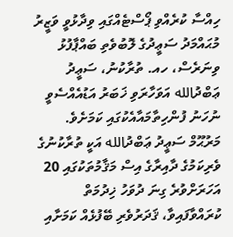ހިއްސާ ކުރެއްވި ޕޯސްޓެއްގައި ވިދާޅުވީ ވަޒީރު މުޙައްމަދު ސަޢީދުގެ ލޮބުވެތި ބައްޕާފުޅު ވިނަރެސް، ހއ. ތުރާކުނު، ސަޢީދު ޢަބްދުالله އަވަހާރަވި ޚަބަރު އަޑުއެއްސެވީ ނުހަނު ފުންހިތާމައާއެކުގައި ކަމަށެވެ.
މަރުޙޫމް ސަޢީދު ޢަބްދުالله އަކީ ތުރާކުނުގެ ވެރިކަމުގެ ދާއިރާގެ އިސް މަޤާމުތަކުގައި 20 އަހަރަށްވުރެ ގިނަ ދުވަހު ޚިދުމަތް ކުރައްވާފައިވާ، ޤަދަރުވެރި ބޭފުޅެއް ކަމަށާއި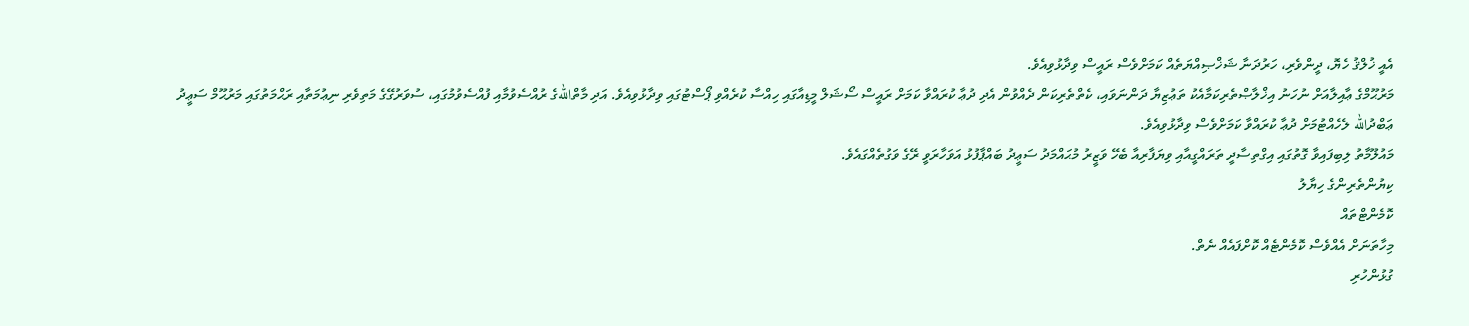އެއީ ޚުލްޤު ހެޔޮ، ދީންވެރި، ހަރުދަނާ ޝަޚްޞިއްޔަތެއް ކަމަށްވެސް ރައީސް ވިދާޅުވިއެވެ.
މަރުޙޫމްގެ ޢާއިލާއަށް ނުހަނު އިޚްލާޞްތެރިކަމާއެކު ތަޢުޒިޔާ ދަންނަވައި، ކެތްތެރިކަން ދެއްވުން އެދި ދުޢާ ކުރައްވާ ކަމަށް ރައީސް ސޯޝަލް މީޑިއާގައި ހިއްސާ ކުރެއްވި ޕޯސްޓުގައި ވިދާޅުވިއެވެ. އަދި މާތްاللهގެ ރުއްސެވުމާއި ފުއްސެވުމުގައި، ސުވަރުގޭގެ މަތިވެރި ނިޢުމަތާއި ރަޙްމަތުގައި މަރުޙޫމް ސަޢީދު ޢަބްދުالله ލެހެއްޓުމަށް ދުޢާ ކުރައްވާ ކަމަށްވެސް ވިދާޅުވިއެވެ.
މައުލޫމާތު ލިބިފައިވާ ގޮތުގައި އިގްތިސާދީ ތަރައްގީއާއި ވިޔަފާރިއާ ބެހޭ ވަޒީރު މުޙައްމަދު ސަޢީދު ބައްޕާފުޅު އަވަހާރަވީ ރޭގެ ވަގުތެއްގައެވެ.
ކިޔުންތެރިންގެ ހިޔާލު
ކޮމެންޓްތައް
މިހާތަނަށް އެއްވެސް ކޮމެންޓެއް ކޮށްފައެއް ނެތް.
ގުޅުންހުރި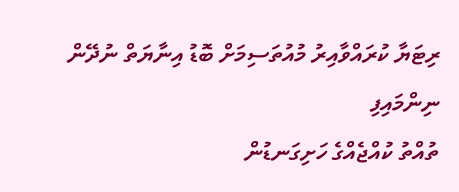ރިޓަޔާ ކުރައްވާއިރު މުއުތަސިމަށް ބޮޑު އިނާޔަތް ނުދޭން ނިންމައިފި
ތުއްތު ކުއްޖެއްގެ ހަށިގަނޑުން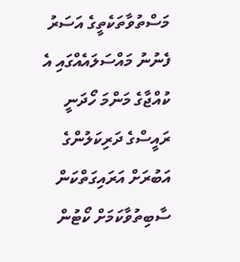މަސްތުވާތަކެތީގެ އަސަރު ފެނުނު މައްސަލައެއްގައި އެ ކުއްޖާގެ މަންމަ ހޯދަނީ
ރައީސްގެ ދަރިކަލުންގެ އަބުރަށް އަރައިގަތްކަން ސާބިތުވާކަމަށް ކޯޓުން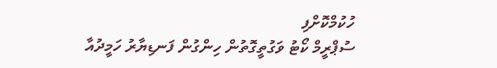ހުކުމްކޮށްފި
ސުޕްރީމް ކޯޓު ވަގުތީގޮތުން ހިންގުން ފަނޑިޔާރު ހަމީދުއާ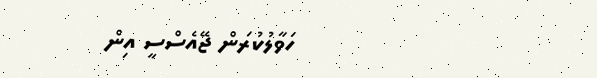ހަވާލުކުރަން ޖޭއެސްސީ އިން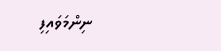ނިންމަވައިފި